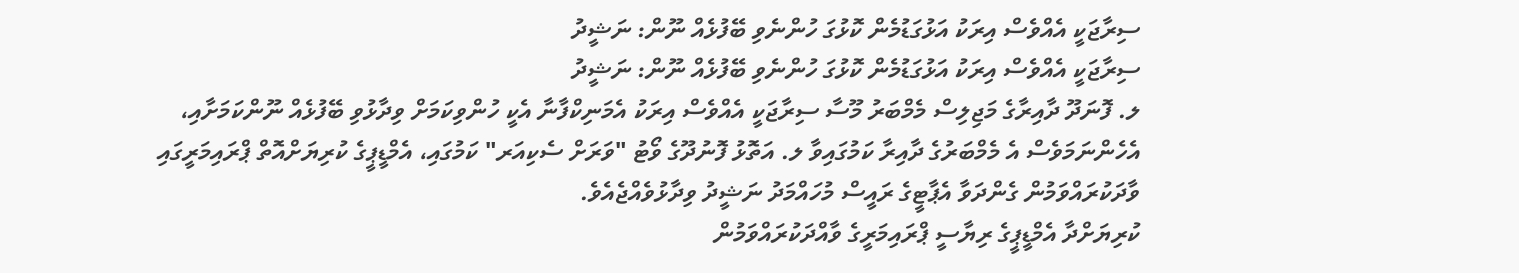ސިރާޖަކީ އެއްވެސް އިރަކު އަޅުގަޑުމެން ކޮޅުގަ ހުންނެވި ބޭފުޅެއް ނޫން: ނަޝީދު
ސިރާޖަކީ އެއްވެސް އިރަކު އަޅުގަޑުމެން ކޮޅުގަ ހުންނެވި ބޭފުޅެއް ނޫން: ނަޝީދު
ލ. ފޮނަދޫ ދާއިރާގެ މަޖިލިސް މެމްބަރު މޫސާ ސިރާޖަކީ އެއްވެސް އިރަކު އެމަނިކްފާނާ އެކީ ހުންވިކަމަށް ވިދާޅުވި ބޭފުޅެއް ނޫންކަމަށާއި، އެހެންނަމަވެސް އެ މެމްބަރުގެ ދާއިރާ ކަމުގައިވާ ލ. އަތޮޅު ފޮނުދޫގެ ވޯޓު "ވަރަށް ސެކިއަރ" ކަމުގައި، އެމްޑީޕީގެ ކުރިޔަށްއޮތް ޕްރައިމަރީގައި ވާދަކުރައްވަމުން ގެންދަވާ އެޕާޓީގެ ރައީސް މުހައްމަދު ނަޝީދު ވިދާޅުވެއްޖެއެވެ.
ކުރިޔަށްދާ އެމްޑީޕީގެ ރިޔާސީ ޕްރައިމަރީގެ ވާއްދަކުރައްވަމުން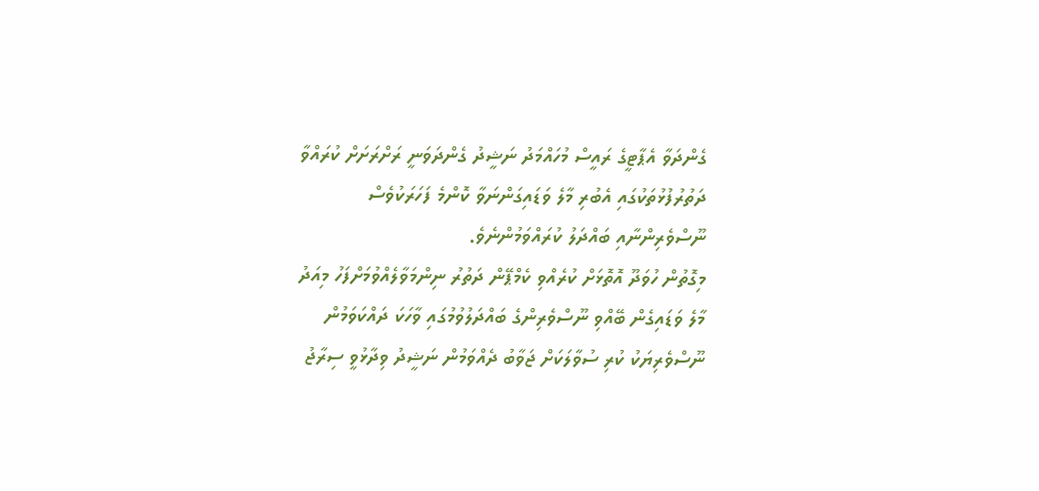ގެންދަވާ އެޕާޓީގެ ރައީސް މުހައްމަދު ނަޝީދު ގެންދަވަނީ ރަށްރަށަށް ކުރައްވާ ދަތުރުފުޅުތަކުގައި އެބުރި މާލެ ވަޑައިގަންނަވާ ކޮންމެ ފަހަރަކުވެސް ނޫސްވެރިންނާއި ބައްދަލު ކުރައްވަމުންނެވެ.
މިގޮތުން ހުވަދޫ އޮތޮޅަށް ކުރެއްވި ކެމްޕޭން ދަތުރު ނިންމަވާލެއްވުމަށްފަހު މިއަދު މާލެ ވަޑައިގެން ބޭއްވި ނޫސްވެރިންގެ ބައްދަލުވުމުގައި ވާހަކަ ދައްކަވަމުން ނޫސްވެރިޔަކު ކުރި ސުވާލަކަށް ޖަވާބު ދެއްވަމުން ނަޝީދު ވިދާޅުވީ ސިރާޖު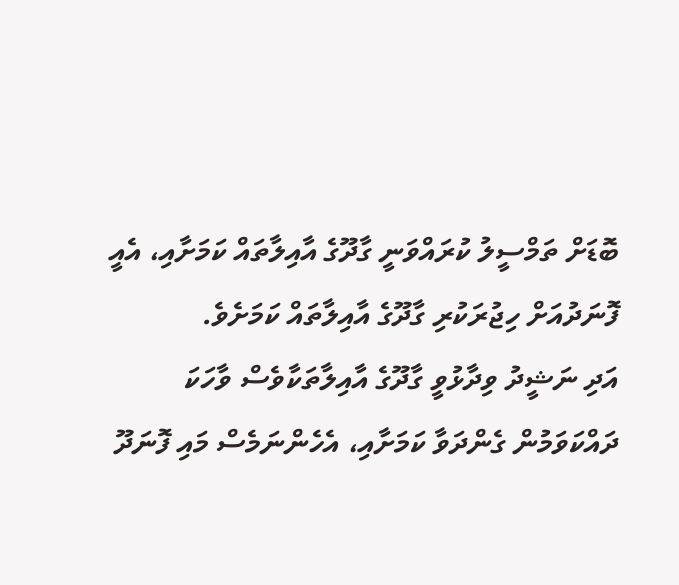ބޮޑަށް ތަމްސީލު ކުރައްވަނީ ގާދޫގެ އާއިލާތައް ކަމަށާއި، އެއީ ފޮނަދުއަށް ހިޖުރަކުރި ގާދޫގެ އާއިލާތައް ކަމަށެވެ.
އަދި ނަޝީދު ވިދާޅުވީ ގާދޫގެ އާއިލާތަކާވެސް ވާހަކަ ދައްކަވަމުން ގެންދަވާ ކަމަށާއި، އެހެންނަމެސް މައި ފޮނަދޫ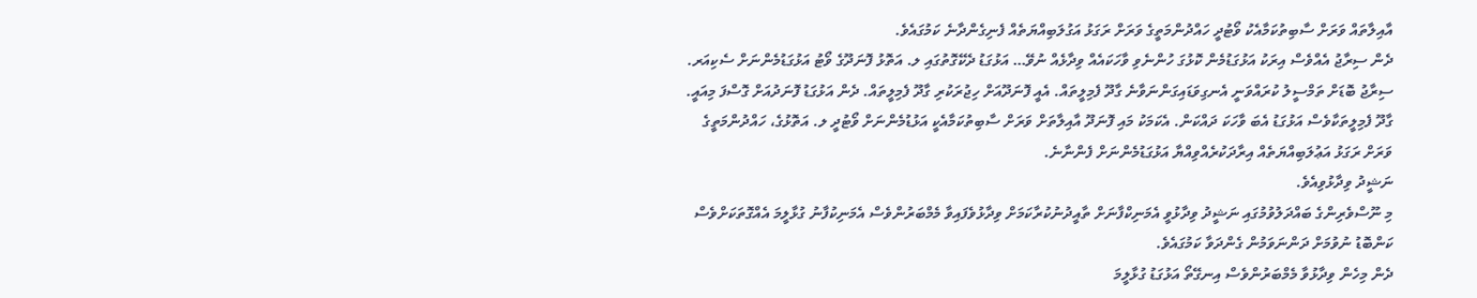އާއިލާތައް ވަރަށް ސާބިތުކަމާއެކު ވޯޓުދީ ހައްދުންމަތީގެ ވަރަށް ރަގަޅު އަގުލަބިއްޔަތެއް ފެނިގެންދާނެ ކަމުގައެވެ.
ދެން ސިރާޖު އެއްވެސް އިރަކު އަޅުގަޑުމެން ކޮޅުގަ ހުންނެވި ވާހަކައެއް ވިދާޅެއް ނުވޭ… އަޅުގަޑު ދެކޭގޮތުގައި ލ. އަތޮޅު ފޮނަދޫގެ ވޯޓު އަޅުގަޑުމެންނަށް ސެކިއަރ. ސިރާޖު ބޮޑަށް ތަމްސީލު ކުރައްވަނީ އެނގިވަޑައިގަންނަވާނެ ގާދޫ ފެމިލީތައް. އެއީ ފޮނަދޫއަށް ހިޖުރަކުރި ގާދޫ ފެމިލީތައް. ދެން އަޅުގަޑު ފޮނަދުއަށް ގޮސްފަ މިއައީ. ގާދޫ ފެމިލީތަކާވެސް އަޅުގަޑު އެބަ ވާހަކަ ދައްކަން. އެކަމަކު މައި ފޮނަދޫ އާއިލާތަށް ވަރަށް ސާބިތުކަމާއެކީ އަޅުޑުމެންނަށް ވޯޓުދީ ލ. އަތޮޅުގެ، ހައްދުންމަތީގެ ވަރަށް ރަގަޅު އަޢުލަބިއްޔަތެއް އިރާދަކުރެއްވިއްޔާ އަޅުގަޑުމެންނަށް ފެންނާނެ.
ނަޝީދު ވިދާޅުވިއެވެ.
މި ނޫސްވެރިންގެ ބައްދަލުވުމުގައި ނަޝީދު ވިދާޅުވީ އެމަނިކްފާނަށް ތާއީދުނުކުރާކަމަށް ވިދާޅުވެފައިވާ މެމްބަރުންވެސް އެމަނިކުފާނު ގުޅާލީމަ އެއްގޮތަކަށްވެސް ކަންބޮޑު ނުވުމަށް ދަންނަވަމުން ގެންދަވާ ކަމުގައެވެ.
ދެން މިހެން ވިދާޅުވާ މެމްބަރުންވެސް އިނގޭތޯ އަޅުގަޑު ގުޅާލީމަ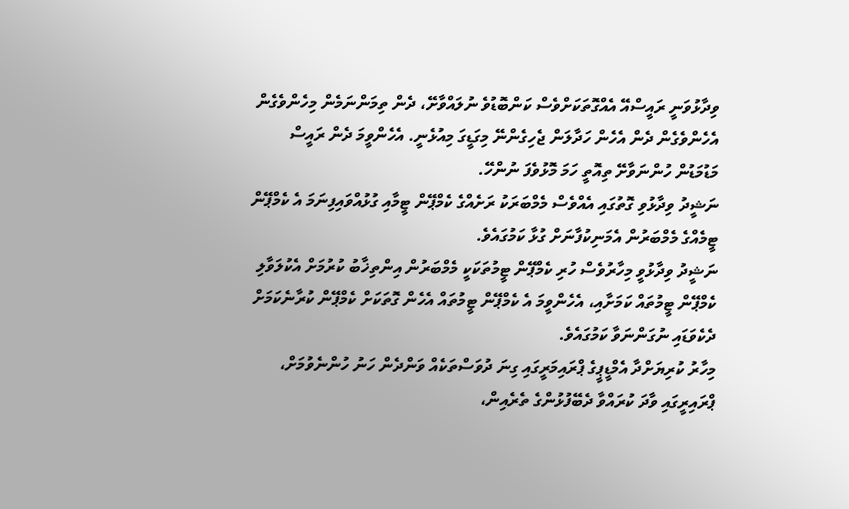ވިދާޅުވަނީ ރައީސްއޭ އެއްގޮތަކަށްވެސް ކަންބޮޑުވެ ނުލައްވާށޭ، ދެން ތިމަންނަމެން މިހެންވެގެން އެހެންވެގެން ދެން އެހެން ހަދާލަން ޖެހިގެންނޭ މިގަޑީގަ މިއުޅެނީ. އެހެންވީމަ ދެން ރައީސް މަޑުމަޑުން ހުންނަވާށޭ ތިއޮތީ ހަމަ މޮޅުވެފަ ނުންހޭ.
ނަޝީދު ވިދާޅުވި ގޮތުގައި އެއްވެސް މެމްބަރަކު ރަށެއްގެ ކެމްޕޭން ޓީމާއި ގުޅުއްވައިފިނަމަ އެ ކެމްޕޭން ޓީމެއްގެ މެމްބަރުން އެމަނިކުފާނަށް ގުޅާ ކަމުގައެވެ.
ނަޝީދު ވިދާޅުވީ މިހާރުވެސް ހުރި ކެމްޕޭން ޓީމުތަކަކީ މެމްބަރުން އިންތިޚާބު ކުރުމަށް އެކުލަވާލި ކެމްޕޭން ޓީމުތައް ކަމަށާއި، އެހެންވީމަ އެ ކެމްޕޭން ޓީމުތައް އެހެން ގޮތަކަށް ކެމްޕޭން ކުރާނެކަމަށް ދެކެވަޑައި ނުގަންނަވާ ކަމުގައެވެ.
މިހާރު ކުރިޔަށްދާ އެމްޑީޕީގެ ޕްރައިމަރީގައި ގިނަ ދުވަސްތަކެއް ވަންދެން ހަނު ހުންނެވުމަށް، ޕްރައިރީގައި ވާދަ ކުރައްވާ ދެބޭފުޅުންގެ ތެރެއިން،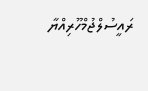ރައީސުލްޖުމްހޫރިއްޔާ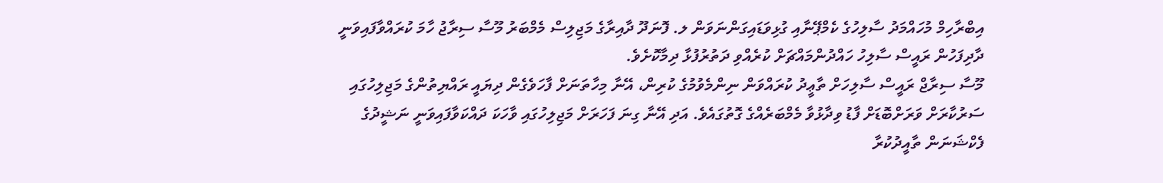އިބްރާހިމް މުހައްމަދު ސާލިހުގެ ކެމްޕޭނާއި ގުޅިވަޑައިގަންނަވަން ލ. ފޮނަދޫ ދާއިރާގެ މަޖިލިސް މެމްބަރު މޫސާ ސިރާޖު ހާމަ ކުރައްވާފައިވަނީ ދާދިފަހުން ރައީސް ސާލިހު ހައްދުންމައްޗަށް ކުރެއްވި ދަތުރުފުޅާ ދިމާކޮށެވެ.
މޫސާ ސިރާޖް ރައީސް ސާލިހަށް ތާޢީދު ކުރައްވަން ނިންމެވުމުގެ ކުރިން، އޭނާ މިހާތަނަށް ފާހަވެގެން ދިޔައީ ރައްޔިތުންގެ މަޖިލިހުގައި ސަރުކާރަށް ވަރަށްބޮޑަށް ފާޑު ވިދާޅުވާ މެމްބަރެއްގެ ގޮތުގައެވެ. އަދި އޭނާ ގިނަ ފަހަރަށް މަޖިލިހުގައި ވާހަކަ ދައްކަވާފައިވަނީ ނަޝީދުގެ ފެކްޝަނަން ތާއީދުކުރާ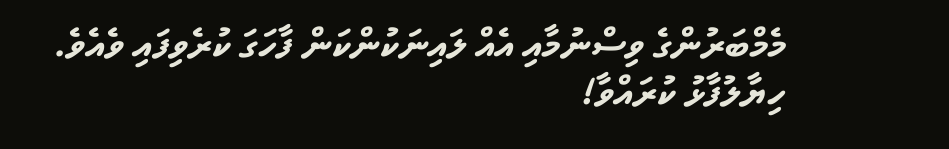މެމްބަރުންގެ ވިސްނުމާއި އެއް ލައިނަކުންކަން ފާހަގަ ކުރެވިފައި ވެއެވެ.
ހިޔާލުފާޅު ކުރައްވާ!